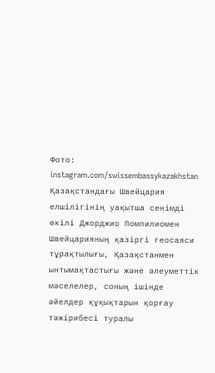Фото: instagram.com/swissembassykazakhstan
Қазақстандағы Швейцария елшілігінің уақытша сенімді өкілі Джорджио Помпилиомен Швейцарияның қазіргі геосаяси тұрақтылығы, Қазақстанмен ынтымақтастығы және әлеуметтік мәселелер, соның ішінде әйелдер құқықтарын қорғау тәжірибесі туралы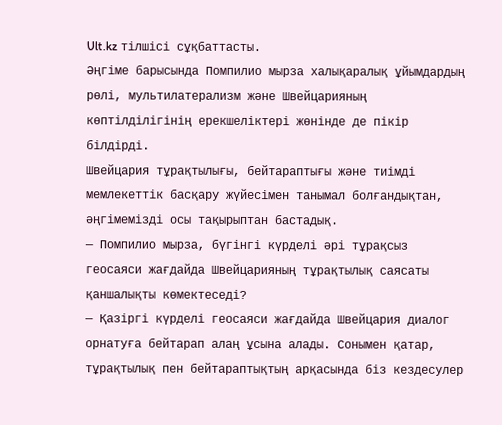Ult.kz тілшісі сұқбаттасты.
Әңгіме барысында Помпилио мырза халықаралық ұйымдардың рөлі, мультилатерализм және Швейцарияның көптілділігінің ерекшеліктері жөнінде де пікір білдірді.
Швейцария тұрақтылығы, бейтараптығы және тиімді мемлекеттік басқару жүйесімен танымал болғандықтан, әңгімемізді осы тақырыптан бастадық.
— Помпилио мырза, бүгінгі күрделі әрі тұрақсыз геосаяси жағдайда Швейцарияның тұрақтылық саясаты қаншалықты көмектеседі?
— Қазіргі күрделі геосаяси жағдайда Швейцария диалог орнатуға бейтарап алаң ұсына алады. Сонымен қатар, тұрақтылық пен бейтараптықтың арқасында біз кездесулер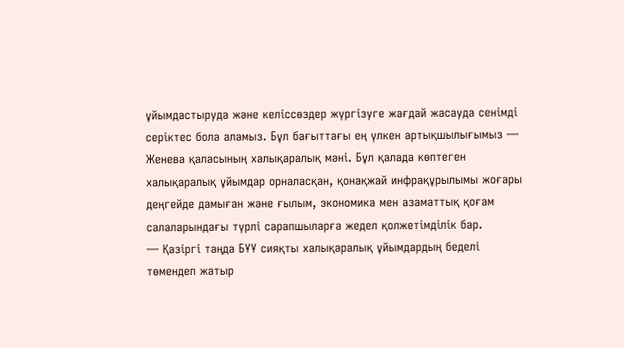ұйымдастыруда және келіссөздер жүргізуге жағдай жасауда сенімді серіктес бола аламыз. Бұл бағыттағы ең үлкен артықшылығымыз — Женева қаласының халықаралық мәні. Бұл қалада көптеген халықаралық ұйымдар орналасқан, қонақжай инфрақұрылымы жоғары деңгейде дамыған және ғылым, экономика мен азаматтық қоғам салаларындағы түрлі сарапшыларға жедел қолжетімділік бар.
— Қазіргі таңда БҰҰ сияқты халықаралық ұйымдардың беделі төмендеп жатыр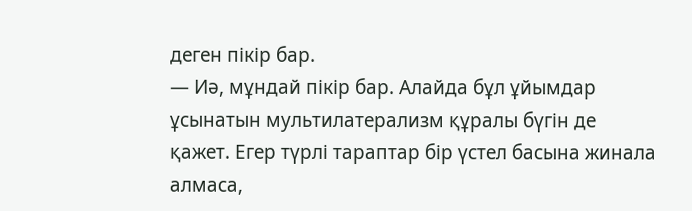деген пікір бар.
— Иә, мұндай пікір бар. Алайда бұл ұйымдар ұсынатын мультилатерализм құралы бүгін де қажет. Егер түрлі тараптар бір үстел басына жинала алмаса,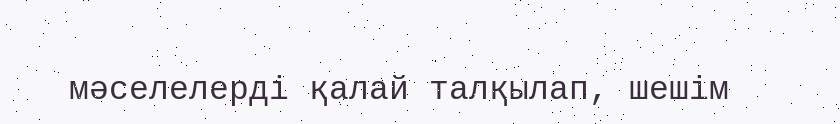мәселелерді қалай талқылап, шешім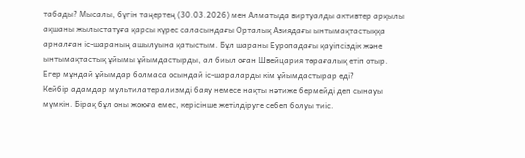табады? Мысалы, бүгін таңертең (30.03.2026) мен Алматыда виртуалды активтер арқылы ақшаны жылыстатуға қарсы күрес саласындағы Орталық Азиядағы ынтымақтастыққа арналған іс-шараның ашылуына қатыстым. Бұл шараны Еуропадағы қауіпсіздік және ынтымақтастық ұйымы ұйымдастырды, ал биыл оған Швейцария төрағалық етіп отыр. Егер мұндай ұйымдар болмаса осындай іс-шараларды кім ұйымдастырар еді?
Кейбір адамдар мультилатерализмді баяу немесе нақты нәтиже бермейді деп сынауы мүмкін. Бірақ бұл оны жоюға емес, керісінше жетілдіруге себеп болуы тиіс.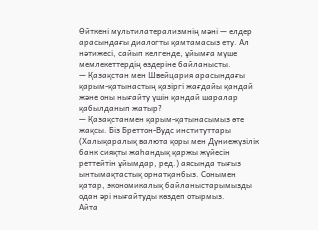Өйткені мультилатерализмнің мәні — елдер арасындағы диалогты қамтамасыз ету. Ал нәтижесі, сайып келгенде, ұйымға мүше мемлекеттердің өздеріне байланысты.
— Қазақстан мен Швейцария арасындағы қарым-қатынастың қазіргі жағдайы қандай және оны нығайту үшін қандай шаралар қабылданып жатыр?
— Қазақстанмен қарым-қатынасымыз өте жақсы. Біз Бреттон-Вудс институттары (Халықаралық валюта қоры мен Дүниежүзілік банк сияқты жаһандық қаржы жүйесін реттейтін ұйымдар, ред.) аясында тығыз ынтымақтастық орнатқанбыз. Сонымен қатар, экономикалық байланыстарымызды одан әрі нығайтуды көздеп отырмыз.
Айта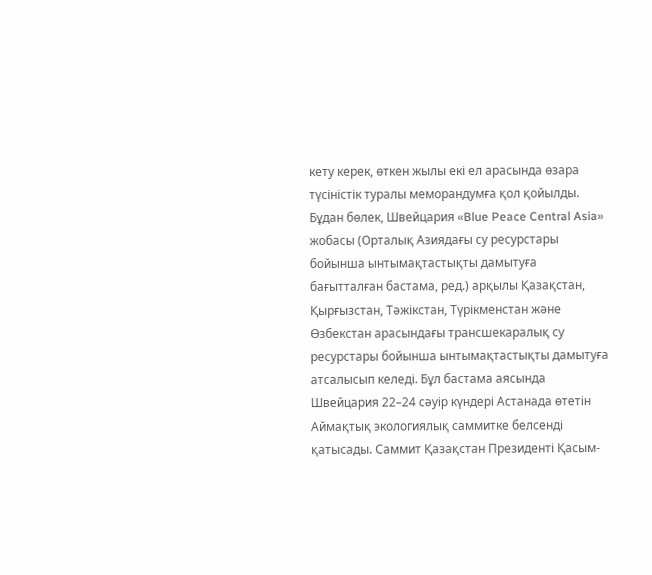кету керек, өткен жылы екі ел арасында өзара түсіністік туралы меморандумға қол қойылды. Бұдан бөлек, Швейцария «Blue Peace Central Asia» жобасы (Орталық Азиядағы су ресурстары бойынша ынтымақтастықты дамытуға бағытталған бастама, ред.) арқылы Қазақстан, Қырғызстан, Тәжікстан, Түрікменстан және Өзбекстан арасындағы трансшекаралық су ресурстары бойынша ынтымақтастықты дамытуға атсалысып келеді. Бұл бастама аясында Швейцария 22–24 сәуір күндері Астанада өтетін Аймақтық экологиялық саммитке белсенді қатысады. Саммит Қазақстан Президенті Қасым-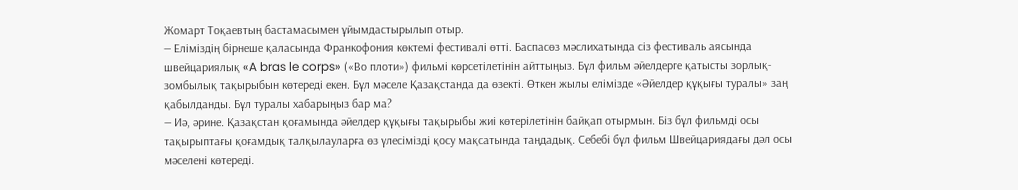Жомарт Тоқаевтың бастамасымен ұйымдастырылып отыр.
— Еліміздің бірнеше қаласында Франкофония көктемі фестивалі өтті. Баспасөз мәслихатында сіз фестиваль аясында швейцариялық «A bras le corps» («Во плоти») фильмі көрсетілетінін айттыңыз. Бұл фильм әйелдерге қатысты зорлық-зомбылық тақырыбын көтереді екен. Бұл мәселе Қазақстанда да өзекті. Өткен жылы елімізде «Әйелдер құқығы туралы» заң қабылданды. Бұл туралы хабарыңыз бар ма?
— Иә, әрине. Қазақстан қоғамында әйелдер құқығы тақырыбы жиі көтерілетінін байқап отырмын. Біз бұл фильмді осы тақырыптағы қоғамдық талқылауларға өз үлесімізді қосу мақсатында таңдадық. Себебі бұл фильм Швейцариядағы дәл осы мәселені көтереді.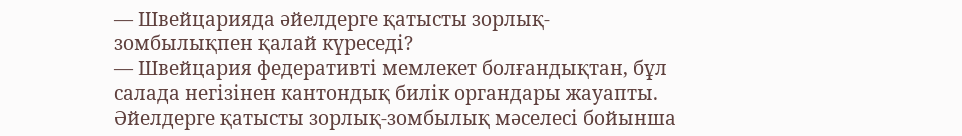— Швейцарияда әйелдерге қатысты зорлық-зомбылықпен қалай күреседі?
— Швейцария федеративті мемлекет болғандықтан, бұл салада негізінен кантондық билік органдары жауапты. Әйелдерге қатысты зорлық-зомбылық мәселесі бойынша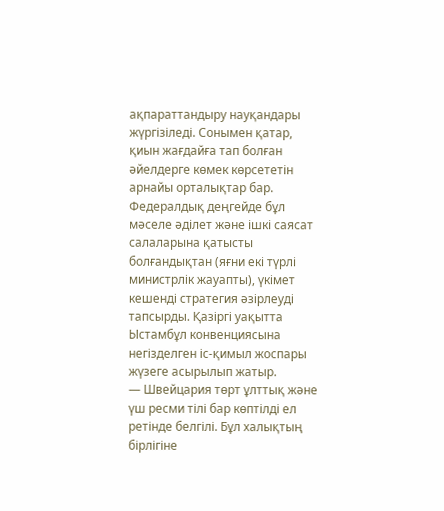ақпараттандыру науқандары жүргізіледі. Сонымен қатар, қиын жағдайға тап болған әйелдерге көмек көрсететін арнайы орталықтар бар.
Федералдық деңгейде бұл мәселе әділет және ішкі саясат салаларына қатысты болғандықтан (яғни екі түрлі министрлік жауапты), үкімет кешенді стратегия әзірлеуді тапсырды. Қазіргі уақытта Ыстамбұл конвенциясына негізделген іс-қимыл жоспары жүзеге асырылып жатыр.
— Швейцария төрт ұлттық және үш ресми тілі бар көптілді ел ретінде белгілі. Бұл халықтың бірлігіне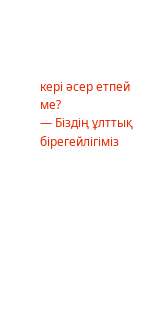кері әсер етпей ме?
— Біздің ұлттық бірегейлігіміз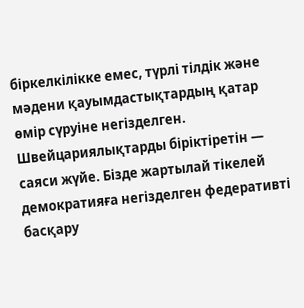біркелкілікке емес, түрлі тілдік және мәдени қауымдастықтардың қатар өмір сүруіне негізделген. Швейцариялықтарды біріктіретін — саяси жүйе. Бізде жартылай тікелей демократияға негізделген федеративті басқару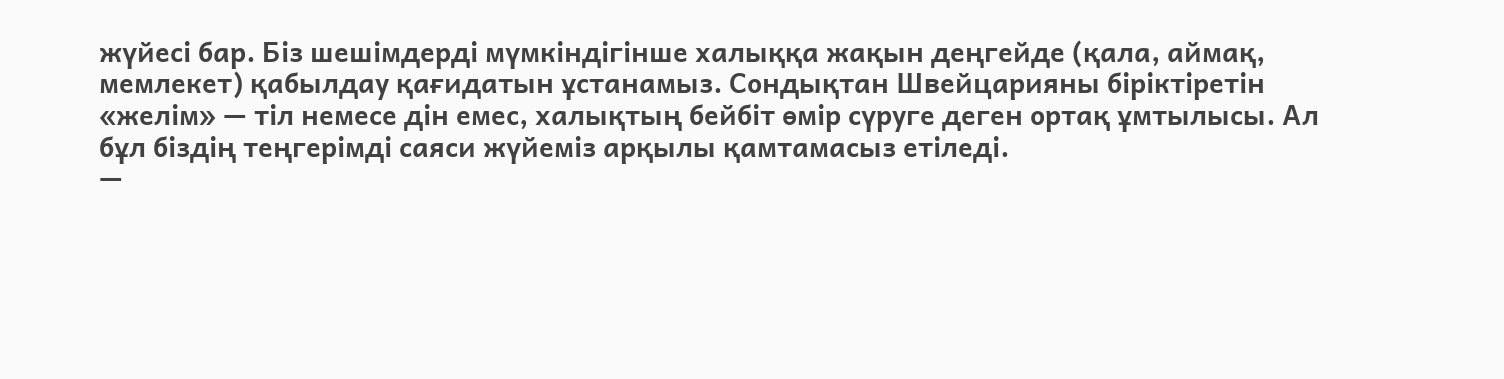жүйесі бар. Біз шешімдерді мүмкіндігінше халыққа жақын деңгейде (қала, аймақ, мемлекет) қабылдау қағидатын ұстанамыз. Сондықтан Швейцарияны біріктіретін «желім» — тіл немесе дін емес, халықтың бейбіт өмір сүруге деген ортақ ұмтылысы. Ал бұл біздің теңгерімді саяси жүйеміз арқылы қамтамасыз етіледі.
—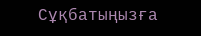Сұқбатыңызға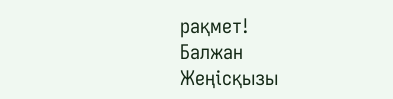рақмет!
Балжан Жеңісқызы